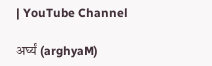| YouTube Channel

अर्घ्यं (arghyaM)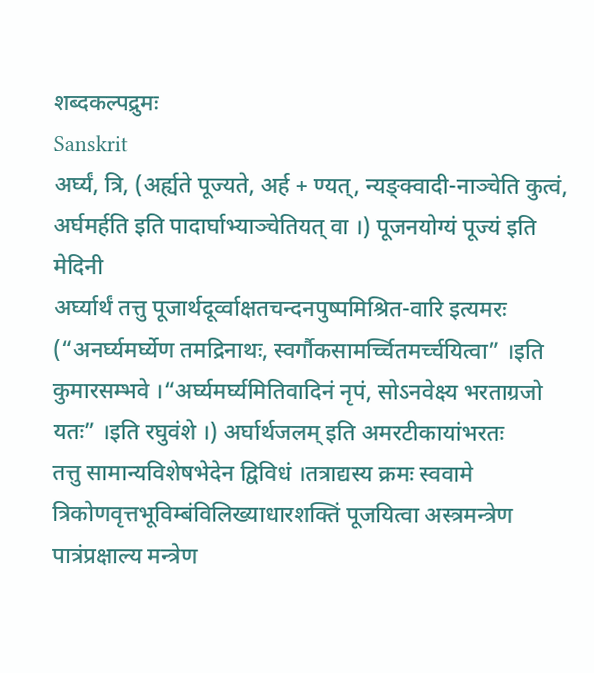शब्दकल्पद्रुमः
Sanskrit
अर्घ्यं, त्रि, (अर्ह्यते पूज्यते, अर्ह + ण्यत्, न्यङ्क्वादी-नाञ्चेति कुत्वं, अर्घमर्हति इति पादार्घाभ्याञ्चेतियत् वा ।) पूजनयोग्यं पूज्यं इति मेदिनी
अर्घ्यार्थं तत्तु पूजार्थदूर्व्वाक्षतचन्दनपुष्पमिश्रित-वारि इत्यमरः
(“अनर्घ्यमर्घ्येण तमद्रिनाथः, स्वर्गौकसामर्च्चितमर्च्चयित्वा” ।इति कुमारसम्भवे ।“अर्घ्यमर्घ्यमितिवादिनं नृपं, सोऽनवेक्ष्य भरताग्रजो यतः” ।इति रघुवंशे ।) अर्घार्थजलम् इति अमरटीकायांभरतः
तत्तु सामान्यविशेषभेदेन द्विविधं ।तत्राद्यस्य क्रमः स्ववामे त्रिकोणवृत्तभूविम्बंविलिख्याधारशक्तिं पूजयित्वा अस्त्रमन्त्रेण पात्रंप्रक्षाल्य मन्त्रेण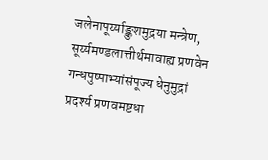जलेनापूर्य्याङ्कुशमुद्रया मन्त्रेण, सूर्य्यमण्डलात्तीर्थमावाह्य प्रणवेन गन्धपुष्पाभ्यांसंपूज्य धेनुमुद्रां प्रदर्श्य प्रणवमष्टधा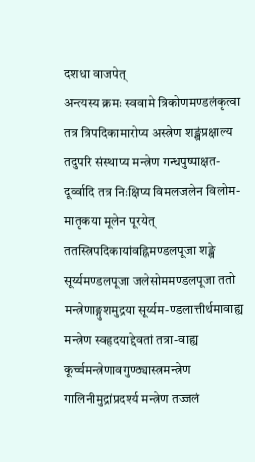दशधा वाजपेत्
अन्त्यस्य क्रमः स्ववामे त्रिकोणमण्डलंकृत्वा तत्र त्रिपदिकामारोप्य अस्त्रेण शङ्खंप्रक्षाल्य तदुपरि संस्थाप्य मन्त्रेण गन्धपुष्पाक्षत-दूर्व्वादि तत्र निःक्षिप्य विमलजलेन विलोम-मातृकया मूलेन पूरयेत् ततस्त्रिपदिकायांवह्निमण्डलपूजा शङ्खे सूर्य्यमण्डलपूजा जलेसोममण्डलपूजा ततो मन्त्रेणाङ्गुशमुद्रया सूर्य्यम-ण्डलात्तीर्थमावाह्य मन्त्रेण स्वहृदयाद्देवतां तत्रा-वाह्य कूर्च्चमन्त्रेणावगुण्ठ्यास्त्रमन्त्रेण गालिनीमुद्रांप्रदर्श्य मन्त्रेण तज्जलं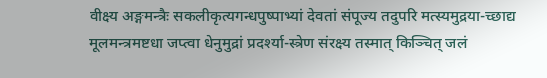वीक्ष्य अङ्गमन्त्रैः सकलीकृत्यगन्धपुष्पाभ्यां देवतां संपूज्य तदुपरि मत्स्यमुद्रया-च्छाद्य मूलमन्त्रमष्टधा जप्त्वा धेनुमुद्रां प्रदर्श्या-स्त्रेण संरक्ष्य तस्मात् किञ्चित् जलं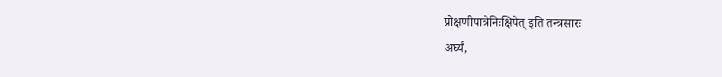प्रोक्षणीपात्रेनिःक्षिपेत् इति तन्त्रसारः
अर्घ्यं,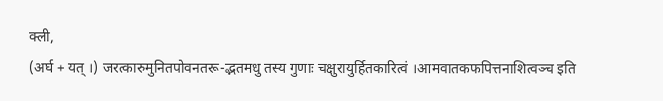क्ली,
(अर्घ + यत् ।) जरत्कारुमुनितपोवनतरू-द्भतमधु तस्य गुणाः चक्षुरायुर्हितकारित्वं ।आमवातकफपित्तनाशित्वञ्च इति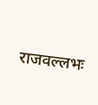राजवल्लभः